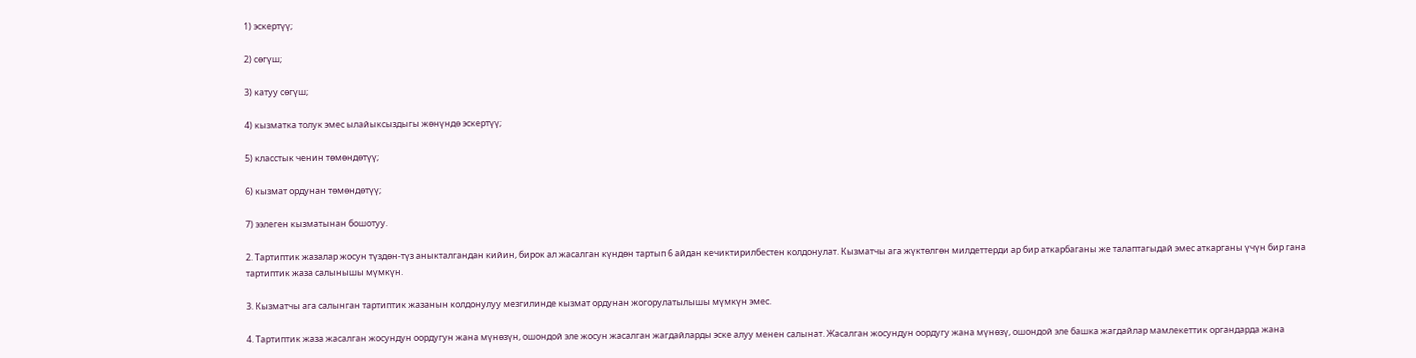1) эскертүү;

2) сөгүш;

3) катуу сөгүш;

4) кызматка толук эмес ылайыксыздыгы жөнүндө эскертүү;

5) класстык ченин төмөндөтүү;

6) кызмат ордунан төмөндөтүү;

7) ээлеген кызматынан бошотуу.

2. Тартиптик жазалар жосун түздөн-түз аныкталгандан кийин, бирок ал жасалган күндөн тартып 6 айдан кечиктирилбестен колдонулат. Кызматчы ага жүктөлгөн милдеттерди ар бир аткарбаганы же талаптагыдай эмес аткарганы үчүн бир гана тартиптик жаза салынышы мүмкүн.

3. Кызматчы ага салынган тартиптик жазанын колдонулуу мезгилинде кызмат ордунан жогорулатылышы мүмкүн эмес.

4. Тартиптик жаза жасалган жосундун оордугун жана мүнөзүн, ошондой эле жосун жасалган жагдайларды эске алуу менен салынат. Жасалган жосундун оордугу жана мүнөзү, ошондой эле башка жагдайлар мамлекеттик органдарда жана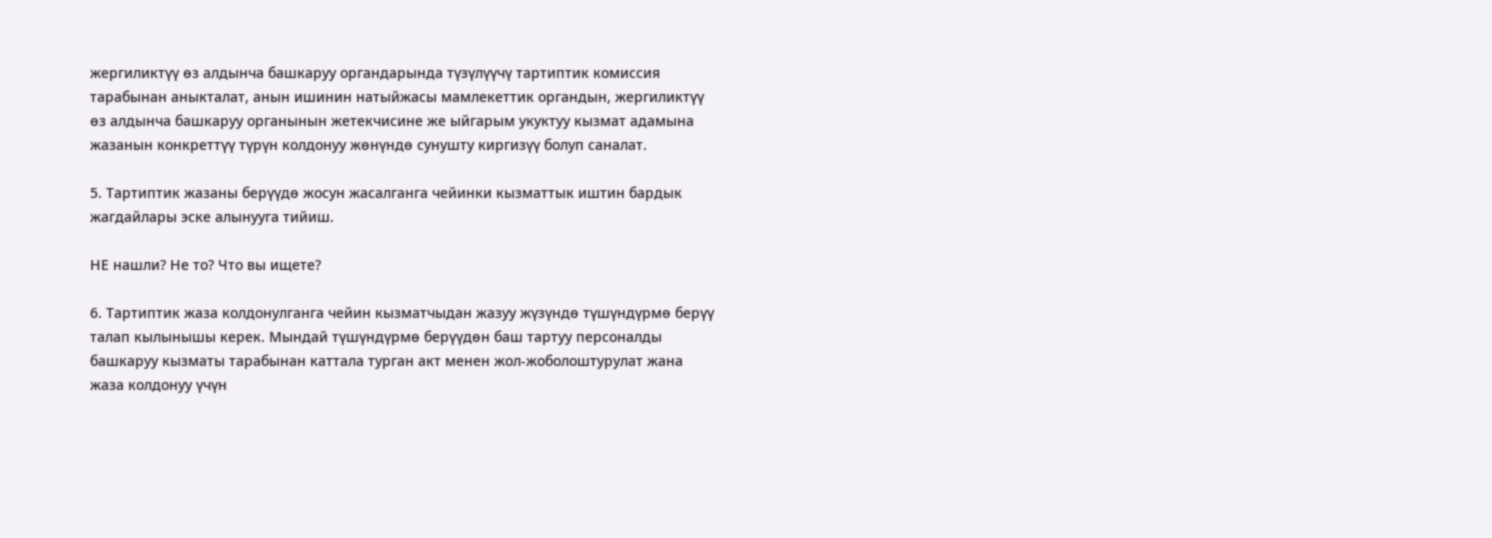жергиликтүү өз алдынча башкаруу органдарында түзүлүүчү тартиптик комиссия тарабынан аныкталат, анын ишинин натыйжасы мамлекеттик органдын, жергиликтүү өз алдынча башкаруу органынын жетекчисине же ыйгарым укуктуу кызмат адамына жазанын конкреттүү түрүн колдонуу жөнүндө сунушту киргизүү болуп саналат.

5. Тартиптик жазаны берүүдө жосун жасалганга чейинки кызматтык иштин бардык жагдайлары эске алынууга тийиш.

НЕ нашли? Не то? Что вы ищете?

6. Тартиптик жаза колдонулганга чейин кызматчыдан жазуу жүзүндө түшүндүрмө берүү талап кылынышы керек. Мындай түшүндүрмө берүүдөн баш тартуу персоналды башкаруу кызматы тарабынан каттала турган акт менен жол-жоболоштурулат жана жаза колдонуу үчүн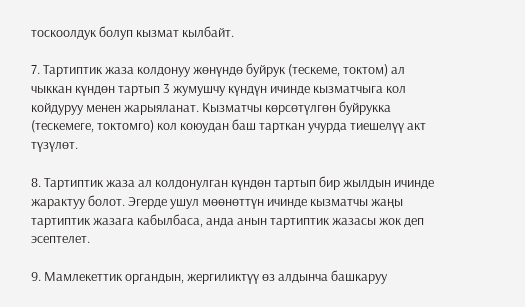тоскоолдук болуп кызмат кылбайт.

7. Тартиптик жаза колдонуу жөнүндө буйрук (тескеме, токтом) ал чыккан күндөн тартып 3 жумушчу күндүн ичинде кызматчыга кол койдуруу менен жарыяланат. Кызматчы көрсөтүлгөн буйрукка (тескемеге, токтомго) кол коюудан баш тарткан учурда тиешелүү акт түзүлөт.

8. Тартиптик жаза ал колдонулган күндөн тартып бир жылдын ичинде жарактуу болот. Эгерде ушул мөөнөттүн ичинде кызматчы жаңы тартиптик жазага кабылбаса, анда анын тартиптик жазасы жок деп эсептелет.

9. Мамлекеттик органдын, жергиликтүү өз алдынча башкаруу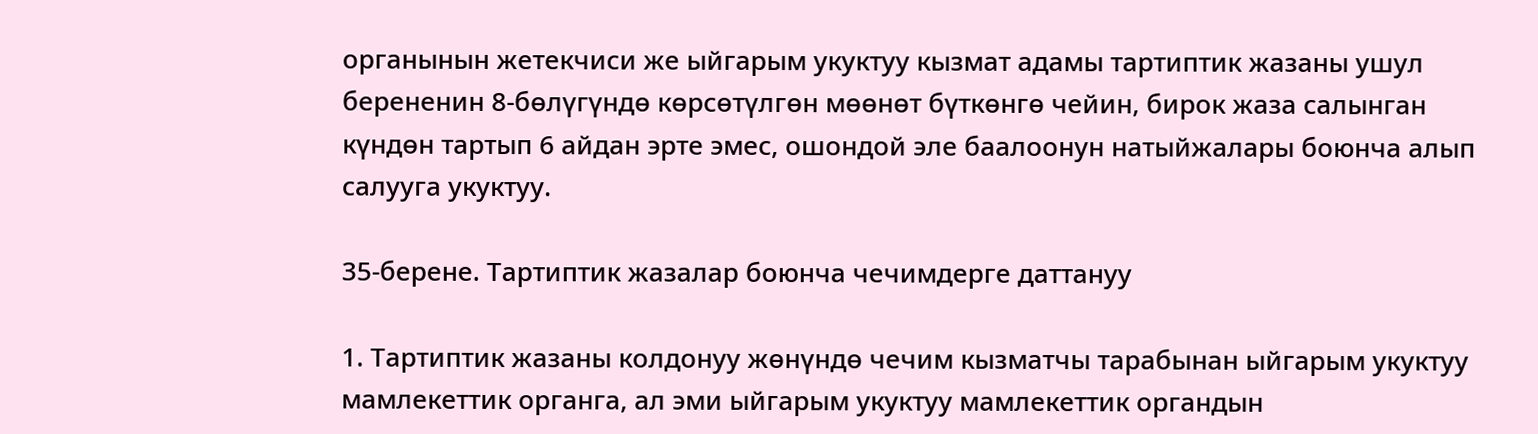органынын жетекчиси же ыйгарым укуктуу кызмат адамы тартиптик жазаны ушул берененин 8-бөлүгүндө көрсөтүлгөн мөөнөт бүткөнгө чейин, бирок жаза салынган күндөн тартып 6 айдан эрте эмес, ошондой эле баалоонун натыйжалары боюнча алып салууга укуктуу.

35-берене. Тартиптик жазалар боюнча чечимдерге даттануу

1. Тартиптик жазаны колдонуу жөнүндө чечим кызматчы тарабынан ыйгарым укуктуу мамлекеттик органга, ал эми ыйгарым укуктуу мамлекеттик органдын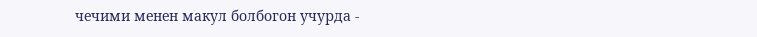чечими менен макул болбогон учурда -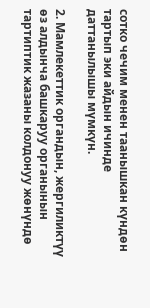сотко чечим менен таанышкан күндөн тартып эки айдын ичинде даттанылышы мүмкүн.

2. Мамлекеттик органдын, жергиликтүү өз алдынча башкаруу органынын тартиптик жазаны колдонуу жөнүндө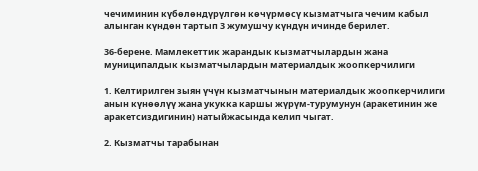чечиминин күбөлөндүрүлгөн көчүрмөсү кызматчыга чечим кабыл алынган күндөн тартып 3 жумушчу күндүн ичинде берилет.

36-берене. Мамлекеттик жарандык кызматчылардын жана муниципалдык кызматчылардын материалдык жоопкерчилиги

1. Келтирилген зыян үчүн кызматчынын материалдык жоопкерчилиги анын күнөөлүү жана укукка каршы жүрүм-турумунун (аракетинин же аракетсиздигинин) натыйжасында келип чыгат.

2. Кызматчы тарабынан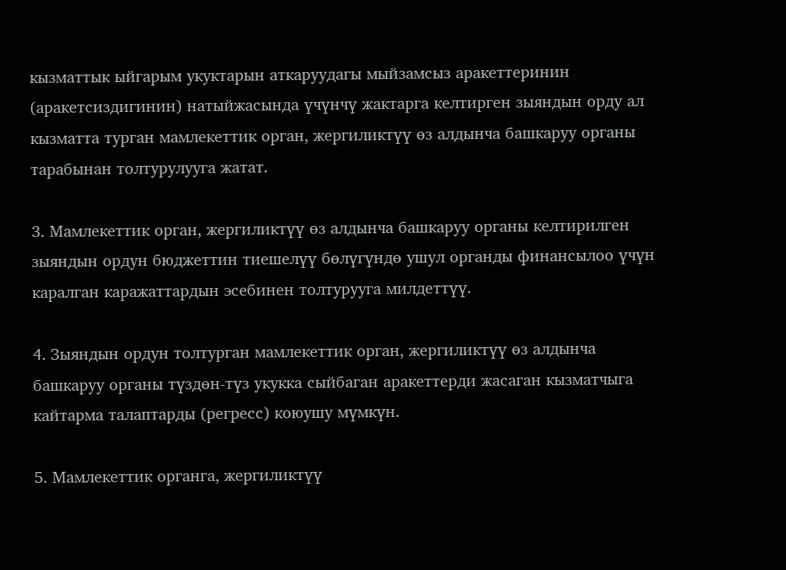кызматтык ыйгарым укуктарын аткаруудагы мыйзамсыз аракеттеринин (аракетсиздигинин) натыйжасында үчүнчү жактарга келтирген зыяндын орду ал кызматта турган мамлекеттик орган, жергиликтүү өз алдынча башкаруу органы тарабынан толтурулууга жатат.

3. Мамлекеттик орган, жергиликтүү өз алдынча башкаруу органы келтирилген зыяндын ордун бюджеттин тиешелүү бөлүгүндө ушул органды финансылоо үчүн каралган каражаттардын эсебинен толтурууга милдеттүү.

4. Зыяндын ордун толтурган мамлекеттик орган, жергиликтүү өз алдынча башкаруу органы түздөн-түз укукка сыйбаган аракеттерди жасаган кызматчыга кайтарма талаптарды (регресс) коюушу мүмкүн.

5. Мамлекеттик органга, жергиликтүү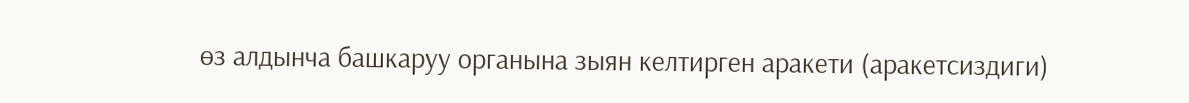өз алдынча башкаруу органына зыян келтирген аракети (аракетсиздиги)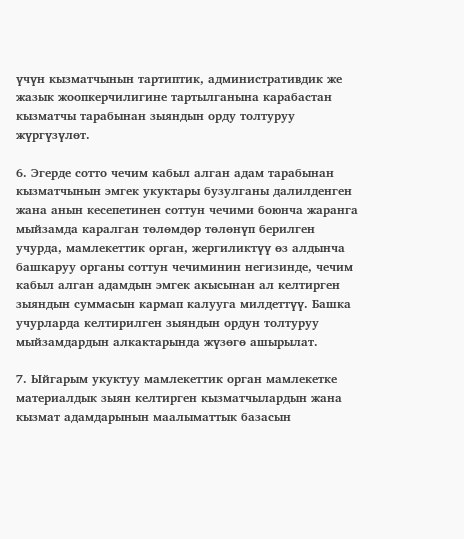үчүн кызматчынын тартиптик, административдик же жазык жоопкерчилигине тартылганына карабастан кызматчы тарабынан зыяндын орду толтуруу жүргүзүлөт.

6. Эгерде сотто чечим кабыл алган адам тарабынан кызматчынын эмгек укуктары бузулганы далилденген жана анын кесепетинен соттун чечими боюнча жаранга мыйзамда каралган төлөмдөр төлөнүп берилген учурда, мамлекеттик орган, жергиликтүү өз алдынча башкаруу органы соттун чечиминин негизинде, чечим кабыл алган адамдын эмгек акысынан ал келтирген зыяндын суммасын кармап калууга милдеттүү. Башка учурларда келтирилген зыяндын ордун толтуруу мыйзамдардын алкактарында жүзөгө ашырылат.

7. Ыйгарым укуктуу мамлекеттик орган мамлекетке материалдык зыян келтирген кызматчылардын жана кызмат адамдарынын маалыматтык базасын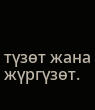түзөт жана жүргүзөт.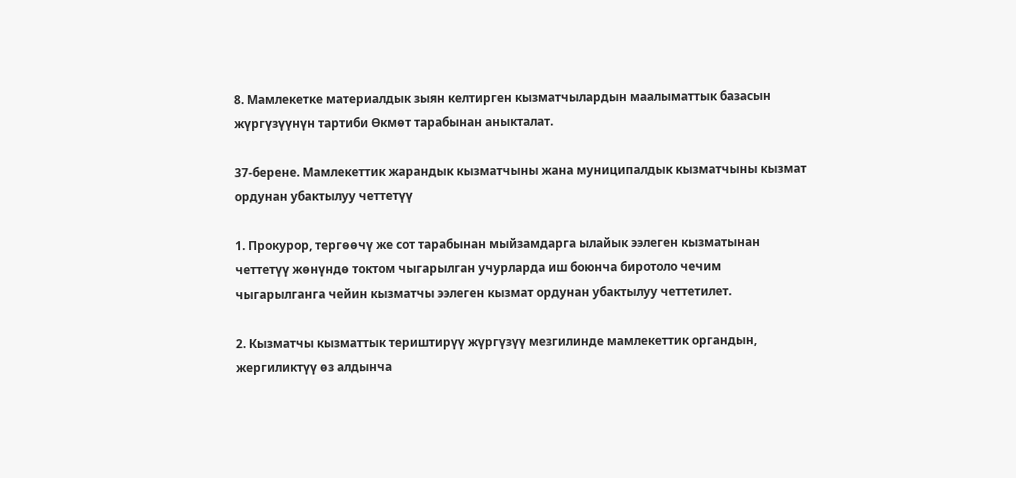8. Мамлекетке материалдык зыян келтирген кызматчылардын маалыматтык базасын жүргүзүүнүн тартиби Өкмөт тарабынан аныкталат.

37-берене. Мамлекеттик жарандык кызматчыны жана муниципалдык кызматчыны кызмат ордунан убактылуу четтетүү

1. Прокурор, тергөөчү же сот тарабынан мыйзамдарга ылайык ээлеген кызматынан четтетүү жөнүндө токтом чыгарылган учурларда иш боюнча биротоло чечим чыгарылганга чейин кызматчы ээлеген кызмат ордунан убактылуу четтетилет.

2. Кызматчы кызматтык териштирүү жүргүзүү мезгилинде мамлекеттик органдын, жергиликтүү өз алдынча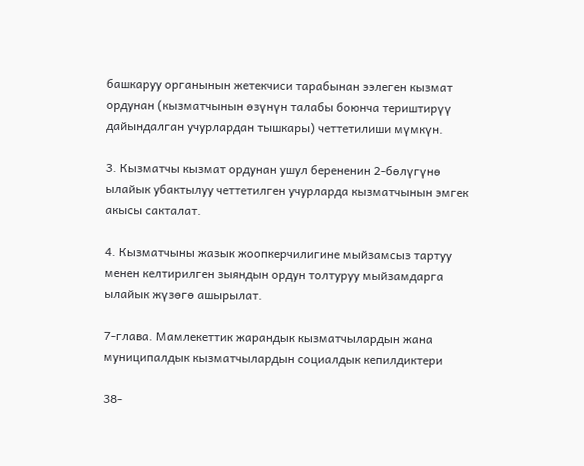башкаруу органынын жетекчиси тарабынан ээлеген кызмат ордунан (кызматчынын өзүнүн талабы боюнча териштирүү дайындалган учурлардан тышкары) четтетилиши мүмкүн.

3. Кызматчы кызмат ордунан ушул берененин 2-бөлүгүнө ылайык убактылуу четтетилген учурларда кызматчынын эмгек акысы сакталат.

4. Кызматчыны жазык жоопкерчилигине мыйзамсыз тартуу менен келтирилген зыяндын ордун толтуруу мыйзамдарга ылайык жүзөгө ашырылат.

7-глава. Мамлекеттик жарандык кызматчылардын жана муниципалдык кызматчылардын социалдык кепилдиктери

38-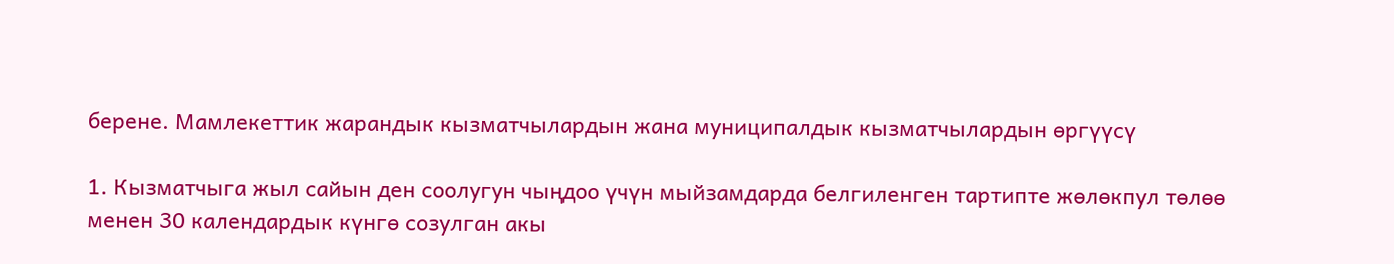берене. Мамлекеттик жарандык кызматчылардын жана муниципалдык кызматчылардын өргүүсү

1. Кызматчыга жыл сайын ден соолугун чыңдоо үчүн мыйзамдарда белгиленген тартипте жөлөкпул төлөө менен 30 календардык күнгө созулган акы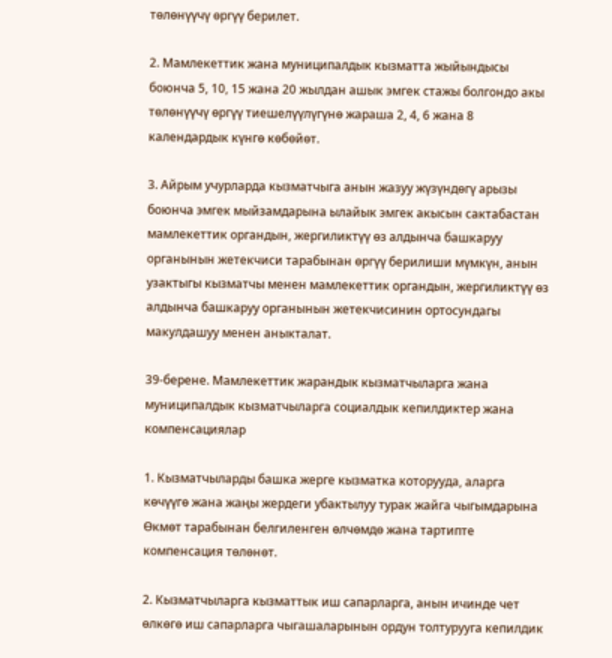төлөнүүчү өргүү берилет.

2. Мамлекеттик жана муниципалдык кызматта жыйындысы боюнча 5, 10, 15 жана 20 жылдан ашык эмгек стажы болгондо акы төлөнүүчү өргүү тиешелүүлүгүнө жараша 2, 4, 6 жана 8 календардык күнгө көбөйөт.

3. Айрым учурларда кызматчыга анын жазуу жүзүндөгү арызы боюнча эмгек мыйзамдарына ылайык эмгек акысын сактабастан мамлекеттик органдын, жергиликтүү өз алдынча башкаруу органынын жетекчиси тарабынан өргүү берилиши мүмкүн, анын узактыгы кызматчы менен мамлекеттик органдын, жергиликтүү өз алдынча башкаруу органынын жетекчисинин ортосундагы макулдашуу менен аныкталат.

39-берене. Мамлекеттик жарандык кызматчыларга жана муниципалдык кызматчыларга социалдык кепилдиктер жана компенсациялар

1. Кызматчыларды башка жерге кызматка которууда, аларга көчүүгө жана жаңы жердеги убактылуу турак жайга чыгымдарына Өкмөт тарабынан белгиленген өлчөмдө жана тартипте компенсация төлөнөт.

2. Кызматчыларга кызматтык иш сапарларга, анын ичинде чет өлкөгө иш сапарларга чыгашаларынын ордун толтурууга кепилдик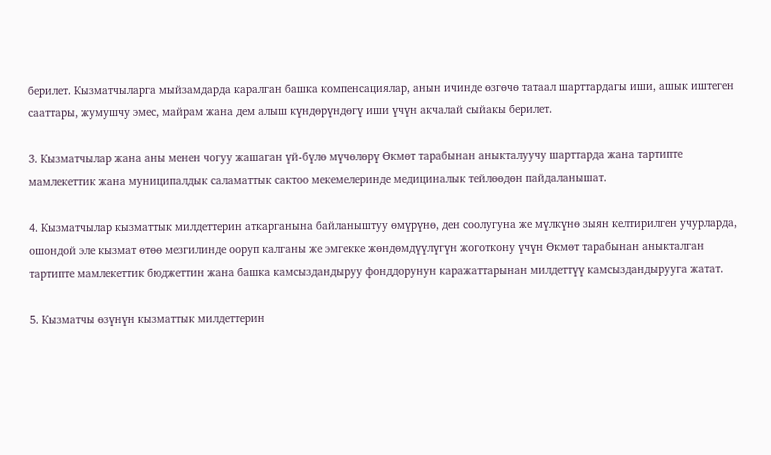берилет. Кызматчыларга мыйзамдарда каралган башка компенсациялар, анын ичинде өзгөчө татаал шарттардагы иши, ашык иштеген сааттары, жумушчу эмес, майрам жана дем алыш күндөрүндөгү иши үчүн акчалай сыйакы берилет.

3. Кызматчылар жана аны менен чогуу жашаган үй-бүлө мүчөлөрү Өкмөт тарабынан аныкталуучу шарттарда жана тартипте мамлекеттик жана муниципалдык саламаттык сактоо мекемелеринде медициналык тейлөөдөн пайдаланышат.

4. Кызматчылар кызматтык милдеттерин аткарганына байланыштуу өмүрүнө, ден соолугуна же мүлкүнө зыян келтирилген учурларда, ошондой эле кызмат өтөө мезгилинде ооруп калганы же эмгекке жөндөмдүүлүгүн жоготкону үчүн Өкмөт тарабынан аныкталган тартипте мамлекеттик бюджеттин жана башка камсыздандыруу фонддорунун каражаттарынан милдеттүү камсыздандырууга жатат.

5. Кызматчы өзүнүн кызматтык милдеттерин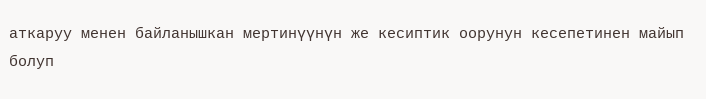аткаруу менен байланышкан мертинүүнүн же кесиптик оорунун кесепетинен майып болуп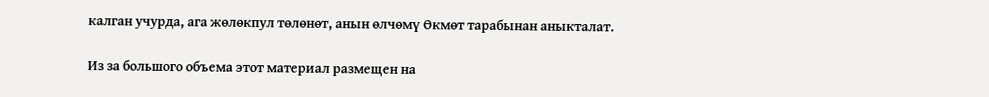калган учурда, ага жөлөкпул төлөнөт, анын өлчөмү Өкмөт тарабынан аныкталат.

Из за большого объема этот материал размещен на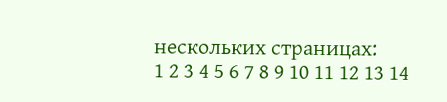нескольких страницах:
1 2 3 4 5 6 7 8 9 10 11 12 13 14